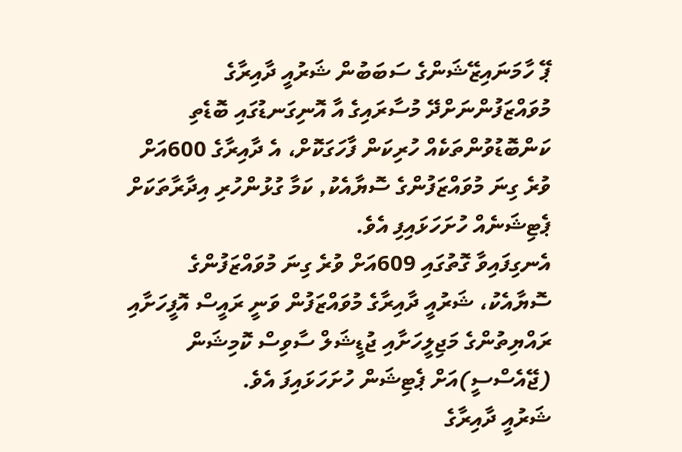ޕޭ ހާމަނައިޒޭޝަންގެ ސަބަބުން ޝަރުއީ ދާއިރާގެ މުވައްޒަފުންނަށްދޭ މުސާރައިގެ އާ އޮނިގަނޑުގައި ބޮޑެތި ކަންބޮޑުވުންތަކެއް ހުރިކަން ފާހަގަކޮށް، އެ ދާއިރާގެ 600އަށް ވުރެ ގިނަ މުވައްޒަފުންގެ ސޮޔާއެކު, ކަމާ ގުޅުންހުރި އިދާރާތަކަށް ޕެޓިޝަނެއް ހުށަހަޅައިފި އެވެ.
އެނގިފައިވާ ގޮތުގައި 609އަށް ވުރެ ގިނަ މުވައްޒަފުންގެ ސޮޔާއެކު، ޝަރުއީ ދާއިރާގެ މުވައްޒަފުން ވަނީ ރައީސް އޮފީހަށާއި ރައްޔިތުންގެ މަޖިލީހަށާއި ޖުޑީޝަލް ސާވިސް ކޮމިޝަން (ޖޭއެސްސީ)އަށް ޕެޓިޝަން ހުށަހަޅައިފަ އެވެ.
ޝަރުއީ ދާއިރާގެ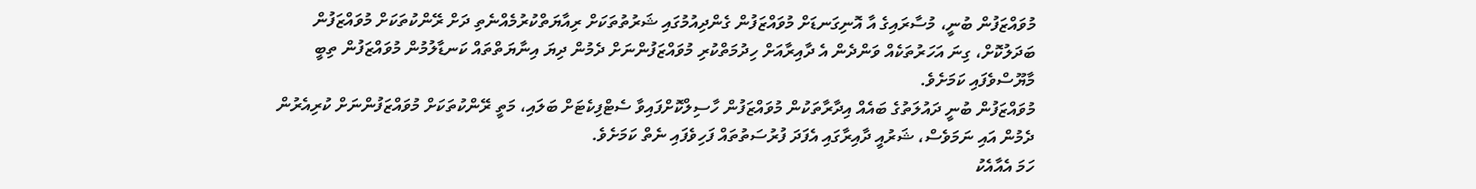މުވައްޒަފުން ބުނީ، މުސާރައިގެ އާ އޮނިގަނޑަށް މުވައްޒަފުން ގެންދިއުމުގައި ޝަރުތުތަކަށް ރިއާޔަތްކުރުމެއްނެތި ދަށް ރޭންކުތަކަށް މުވައްޒަފުން ބަދަލުކޮށް، ގިނަ އަހަރުތަކެއް ވަންދެން އެ ދާއިރާއަށް ހިދުމަތްކުރި މުވައްޒަފުންނަށް ދެމުން ދިޔަ އިނާޔަތްތައް ކަނޑާލުމުން މުވައްޒަފުން ތިބީ މާޔޫސްވެފައި ކަމަށެވެ.
މުވައްޒަފުން ބުނީ ދައުލަތުގެ ބައެއް އިދާރާތަކުން މުވައްޒަފުން ހާސިލްކޮށްފައިވާ ސެޓްފިކެޓަށް ބަލައި، މަތީ ރޭންކުތަކަށް މުވައްޒަފުންނަށް ކުރިއެރުން ދެމުން އައި ނަމަވެސް، ޝަރުއީ ދާއިރާގައި އެފަދަ ފުރުސަތުތައް ފަހިވެފައި ނެތް ކަމަށެވެ.
ހަމަ އެއާއެކު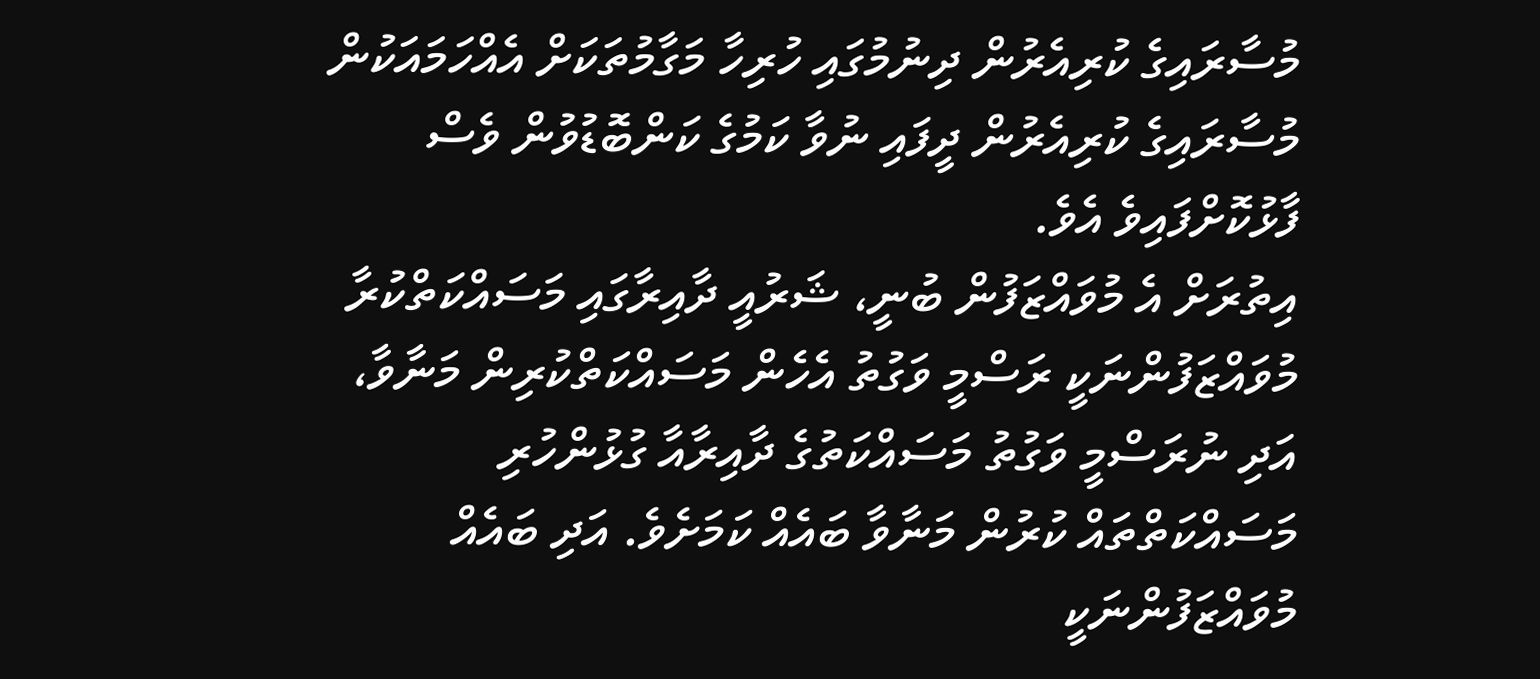މުސާރައިގެ ކުރިއެރުން ދިނުމުގައި ހުރިހާ މަގާމުތަކަށް އެއްހަމައަކުން މުސާރައިގެ ކުރިއެރުން ދީފައި ނުވާ ކަމުގެ ކަންބޮޑުވުން ވެސް ފާޅުކޮށްފައިވެ އެވެ.
އިތުރަށް އެ މުވައްޒަފުން ބުނީ، ޝަރުއީ ދާއިރާގައި މަސައްކަތްކުރާ މުވައްޒަފުންނަކީ ރަސްމީ ވަގުތު އެހެން މަސައްކަތްކުރިން މަނާވާ، އަދި ނުރަސްމީ ވަގުތު މަސައްކަތުގެ ދާއިރާއާ ގުޅުންހުރި މަސައްކަތްތައް ކުރުން މަނާވާ ބައެއް ކަމަށެވެ. އަދި ބައެއް މުވައްޒަފުންނަކީ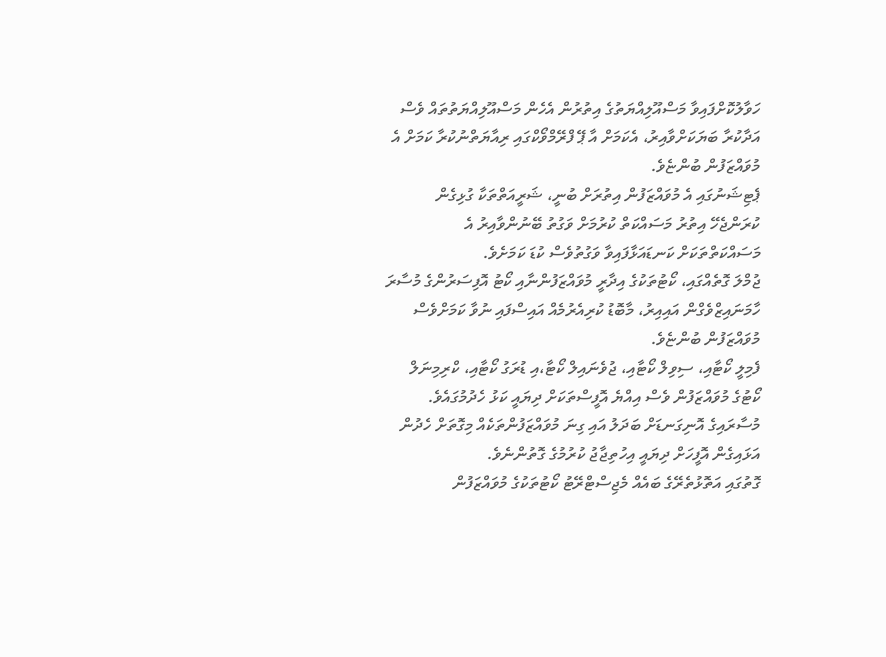ހަވާލުކޮށްފައިވާ މަސްއޫލިއްޔަތުގެ އިތުރުން އެހެން މަސްއޫލިއްޔަތުތައް ވެސް އަދާކުރާ ބަޔަކަށްވާއިރު، އެކަމަށް އާ ޕޭ ފްރޭމްވޯކްގައި ރިއާޔަތްނުކުރާ ކަމަށް އެ މުވައްޒަފުން ބުންޏެވެ.
ޕެޓިޝަނުގައި އެ މުވައްޒަފުން އިތުރަށް ބުނީ، ޝަރީއަތްތަކާ ގުޅިގެން ކުރަންޖެހޭ އިތުރު މަސައްކަތް ކުރުމަށް ވަގުތު ބޭނުންވާއިރު އެ މަސައްކަތްތަކަށް ކަނޑައަޅާފައިވާ ވަގުތުވެސް ކުޑަ ކަމަށެވެ.
ޖުމްލަ ގޮތެއްގައި، ކޯޓުތަކުގެ އިދާރީ މުވައްޒަފުންނާއި ކޯޓު އޮފިސަރުންގެ މުސާރަ ހާމަނައިޒްވެގްން އައިއިރު، މާބޮޑު ކުރިއެރުމެއް އައިސްފައި ނުވާ ކަމަށްވެސް މުވައްޒަފުން ބުންޏެވެ.
ފެމިލީ ކޯޓާއި، ސިވިލް ކޯޓާއި، ޖުވެނައިލް ކޯޓާ،އި ޑުރަގު ކޯޓާއި، ކްރިމިނަލް ކޯޓުގެ މުވައްޒަފުން ވެސް އިއްޔެ އޮފީސްތަކަށް ދިޔައީ ކަޅު ހެދުމުގައެވެ. މުސާރައިގެ އޮނިގަނޑަށް ބަދަލު އައި ގިނަ މުވައްޒަފުންތަކެއް މިގޮތަށް ހެދުން އަޅައިގެން އޮފީހަށް ދިޔައީ އިހުތިޖާޖު ކުރުމުގެ ގޮތުންނެވެ.
ގޮތުގައި އަތޮޅުތެރޭގެ ބައެއް މެޖިސްޓްރޭޓު ކޯޓުތަކުގެ މުވައްޒަފުން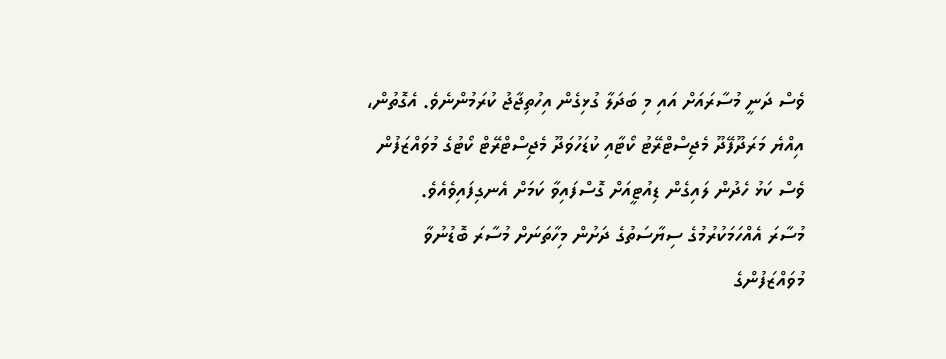ވެސް ދަނީ މުސާރައަށް އައި މި ބަދަލާ ގުޅިގެން އިހުތިޖާޖު ކުރަމުންނެވެ. އެގޮތުން، އިއްޔެ މަރަދޫފޭދޫ މެޖިސްޓްރޭޓު ކޯޓާއި ކުޑަހުވަދޫ މެޖިސްޓްރޭޓް ކޯޓުގެ މުވައްޒަފުން ވެސް ކަޅު ހެދުން ލައިގެން ޑިއުޓީއަށް ގޮސްފައިވާ ކަމަށް އެނގިފައިވެއެވެ.
މުސާރަ އެއްހަމަކުރުމުގެ ސިޔާސަތުގެ ދަށުން މިހާތަނަށް މުސާރަ ބޮޑުނުވާ މުވައްޒަފުންގެ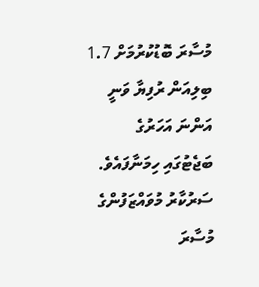މުސާރަ ބޮޑުކުރުމަށް 1.7 ބިލިއަން ރުފިޔާ ވަނީ އަންނަ އަހަރުގެ ބަޖެޓުގައި ހިމަނާފައެވެ.
ސަރުކާރު މުވައްޒަފުންގެ މުސާރަ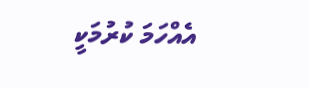އެއްހަމަ ކުރުމަކީ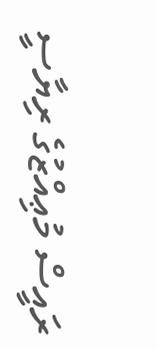ރައީސް މުޢިއްޒުގެ ރިޔާސީ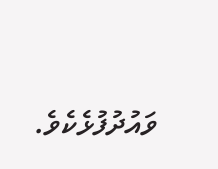ވައުދުފުޅެކެވެ.